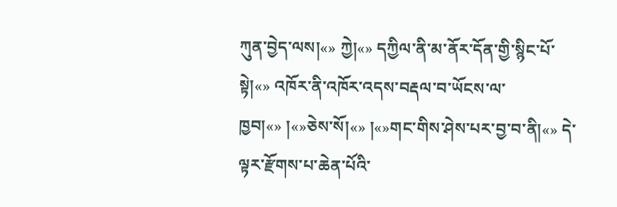ཀུན་བྱེད་ལས།«» ཀྱེ།«» དཀྱིལ་ནི་མ་ནོར་དོན་གྱི་སྙིང་པོ་སྟེ།«» འཁོར་ནི་འཁོར་འདས་བརྡལ་བ་ཡོངས་ལ་ཁྱབ།«» །«»ཅེས་སོ།«» །«»གང་གིས་ཤེས་པར་བྱ་བ་ནི།«» དེ་ལྟར་རྫོགས་པ་ཆེན་པོའི་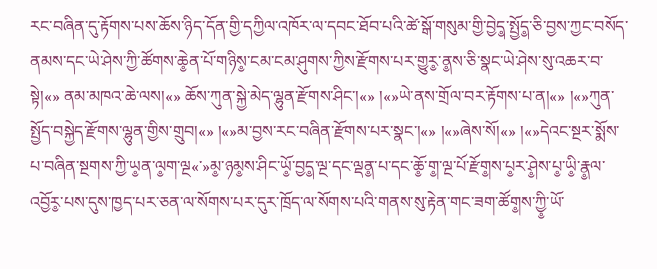རང་བཞིན་དུ་རྟོགས་པས་ཆོས་ཉིད་དོན་གྱི་དཀྱིལ་འཁོར་ལ་དབང་ཐོབ་པའི་ཚེ་སྒོ་གསུམ་གྱི་བྱེད༵་སྤྱོད༵་ཅི་བྱས་ཀྱང་བསོད་ནམས་དང་ཡེ་ཤེས་ཀྱི་ཚོགས་ཆེ༵ན་པོ་གཉིས༵་ངམ་ངམ་ཤུགས་ཀྱིས་རྫོགས་པར་གྱུར༵་ན༵ས་ཅི་སྣང་ཡེ་ཤེས་སུ་འཆར་བ་སྟེ།«» ནམ་མཁའ་ཆེ་ལས།«» ཆོས་ཀུན་སྐྱེ་མེད་ལྷུན་རྫོགས་ཤིང་།«» །«»ཡེ་ནས་གྲོལ་བར་རྟོགས་པ་ན།«» །«»ཀུན་སྤྱོད་བསྐྱེད་རྫོགས་ལྷུན་གྱིས་གྲུབ།«» །«»མ་བྱས་རང་བཞིན་རྫོགས་པར་སྣང་།«» །«»ཞེས་སོ།«» །«»དེའང་སྔར་སྨོས་པ་བཞིན་སྔགས་ཀྱི་ཡ༵ན་ལ༵ག་ལྔ«་»མ༵་ཉམ༵ས་ཤིང་ཡོ༵་བྱད༵་ལྔ་དང་ལྡན༵་པ་དང་ཆོ༵་ག༵་ལྔ་པོ་རྫོག༵ས་པ༵ར་ཤེ༵ས་པ༵་ཡི༵་རྣ༵ལ་འབྱོར༵་པས་དུས་ཁྱད་པར་ཅན་ལ་སོགས་པར་དུར་ཁྲོད་ལ་སོགས་པའི་གནས་སུ་རྟེན་གང་ཟག་ཚོག༵ས་ཀྱི༵་ཡོ་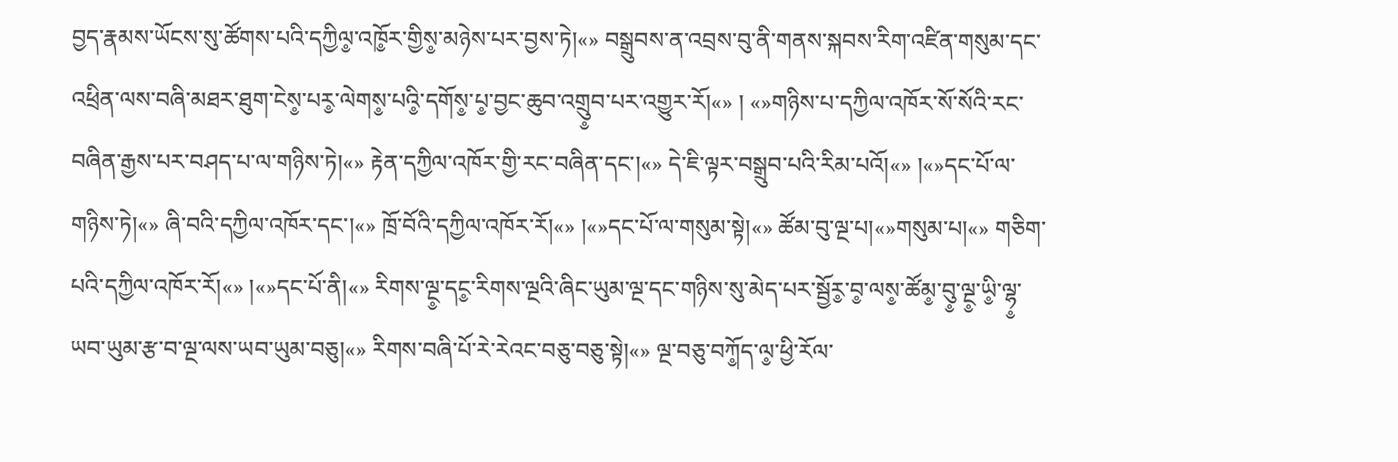བྱད་རྣམས་ཡོངས་སུ་ཚོགས་པའི་དཀྱིལ༵་འཁོ༵ར་གྱིས༵་མཉེས་པར་བྱས་ཏེ།«» བསྒྲུབས་ན་འབྲས་བུ་ནི་གནས་སྐབས་རིག་འཛིན་གསུམ་དང་འཕྲིན་ལས་བཞི་མཐར་ཐུག་ངེས༵་པར༵་ལེགས༵་པའི༵་དགོས༵་པ༵་བྱང་ཆུབ་འགྲུ༵བ་པར་འགྱུར་རོ།«» ། «»གཉིས་པ་དཀྱིལ་འཁོར་སོ་སོའི་རང་བཞིན་རྒྱས་པར་བཤད་པ་ལ་གཉིས་ཏེ།«» རྟེན་དཀྱིལ་འཁོར་གྱི་རང་བཞིན་དང་།«» དེ་ཇི་ལྟར་བསྒྲུབ་པའི་རིམ་པའོ།«» །«»དང་པོ་ལ་གཉིས་ཏེ།«» ཞི་བའི་དཀྱིལ་འཁོར་དང་།«» ཁྲོ་བོའི་དཀྱིལ་འཁོར་རོ།«» །«»དང་པོ་ལ་གསུམ་སྟེ།«» ཚོམ་བུ་ལྔ་པ།«»གསུམ་པ།«» གཅིག་པའི་དཀྱིལ་འཁོར་རོ།«» །«»དང་པོ་ནི།«» རིགས་ལྔ༵་དང༵་རིགས་ལྔའི་ཞིང་ཡུམ་ལྔ་དང་གཉིས་སུ་མེད་པར་སྦྱོར༵་བ༵་ལས༵་ཚོམ༵་བུ༵་ལྔ༵་ཡི༵་ལྷ༵་ཡབ་ཡུམ་རྩ་བ་ལྔ་ལས་ཡབ་ཡུམ་བཅུ།«» རིགས་བཞི་པོ་རེ་རེའང་བཅུ་བཅུ་སྟེ།«» ལྔ་བཅུ་བཀོ༵ད་ལ༵་ཕྱི་རོལ་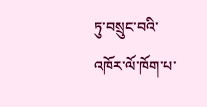ཏུ་བསྲུང་བའི་འཁོར་ལོ་ཁོག་པ་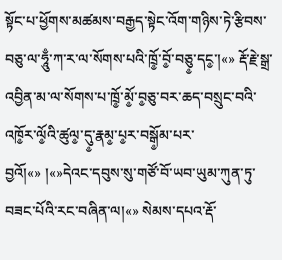སྟོང་པ་ཕྱོགས་མཚམས་བརྒྱད་སྟེང་འོག་གཉིས་ཏེ་རྩིབས་བཅུ་ལ་ཧཱུྃ་ཀ་ར་ལ་སོགས་པའི་ཁྲོ༵་བོ༵་བཅུ༵་དང༵་།«» རྡོ་རྗེ་སྒྲ་འབྱིན་མ་ལ་སོགས་པ་ཁྲོ༵་མོ༵་བ༵ཅུ་བར་ཆད་བསྲུང་བའི་འཁོ༵ར་ལོ༵འི་ཚུལ༵་དུ༵་རྣམ༵་པ༵ར་བསྒོ༵མ་པར་བྱའོ།«» །«»དེའང་དབུས་སུ་གཙོ་བོ་ཡབ་ཡུམ་ཀུན་ཏུ་བཟང་པོའི་རང་བཞིན་ལ།«» སེམས་དཔའ་རྡོ་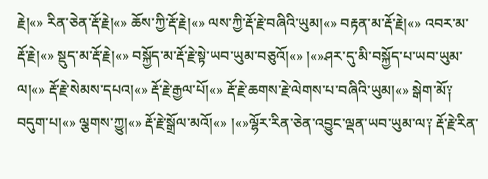རྗེ།«» རིན་ཅེན་རྡོ་རྗེ།«» ཆོས་ཀྱི་རྡོ་རྗེ།«» ལས་ཀྱི་རྡོ་རྗེ་བཞིའི་ཡུམ།«» བརྟན་མ་རྡོ་རྗེ།«» འབར་མ་རྡོ་རྗེ།«» སྡུད་མ་རྡོ་རྗེ།«» བསྐྱོད་མ་རྡོ་རྗེ་སྟེ་ཡབ་ཡུམ་བཅུའོ།«» །«»ཤར་དུ་མི་བསྐྱོད་པ་ཡབ་ཡུམ་ལ།«» རྡོ་རྗེ་སེམས་དཔའ།«» རྡོ་རྗེ་རྒྱལ་པོ།«» རྡོ་རྗེ་ཆགས་རྗེ་ལེགས་པ་བཞིའི་ཡུམ།«» སྒེག་མོ༑ བདུག་པ།«» ལྕགས་ཀྱུ།«» རྡོ་རྗེ་སྒྲོལ་མའོ།«» །«»ལྷོར་རིན་ཅེན་འབྱུང་ལྡན་ཡབ་ཡུམ་ལ༑ རྡོ་རྗེ་རིན་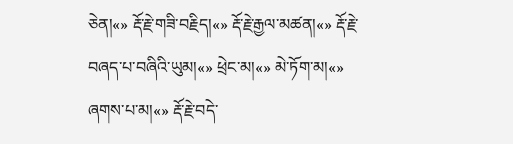ཅེན།«» རྡོ་རྗེ་གཟི་བརྗིད།«» རྡོ་རྗེ་རྒྱལ་མཚན།«» རྡོ་རྗེ་བཞད་པ་བཞིའི་ཡུམ།«» ཕྲེང་མ།«» མེ་ཏོག་མ།«» ཞགས་པ་མ།«» རྡོ་རྗེ་བདེ་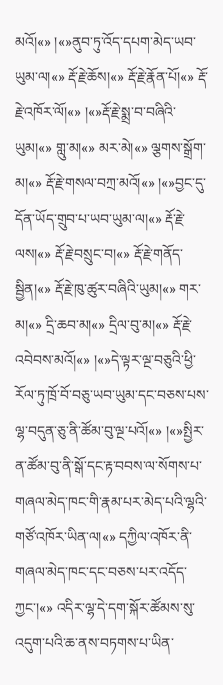མའོ།«» །«»ནུབ་ཏུ་འོད་དཔག་མེད་ཡབ་ཡུམ་ལ།«» རྡོ་རྗེ་ཆོས།«» རྡོ་རྗེ་རྣོན་པོ།«» རྡོ་རྗེ་འཁོར་ལོ།«» །«»རྡོ་རྗེ་སྨྲ་བ་བཞིའི་ཡུམ།«» གླུ་མ།«» མར་མེ།«» ལྕགས་སྒྲོག་མ།«» རྡོ་རྗེ་གསལ་བཀྲ་མའོ།«» །«»བྱང་དུ་དོན་ཡོད་གྲུབ་པ་ཡབ་ཡུམ་ལ།«» རྡོ་རྗེ་ལས།«» རྡོ་རྗེ་བསྲུང་བ།«» རྡོ་རྗེ་གནོད་སྦྱིན།«» རྡོ་རྗེ་ཁུ་ཚུར་བཞིའི་ཡུམ།«» གར་མ།«» དྲི་ཆབ་མ།«» དྲིལ་བུ་མ།«» རྡོ་རྗེ་འབེབས་མའོ།«» །«»དེ་ལྟར་ལྔ་བཅུའི་ཕྱི་རོལ་ཏུ་ཁྲོ་བོ་བཅུ་ཡབ་ཡུམ་དང་བཅས་པས་ལྷ་བདུན་ཅུ་ནི་ཚོམ་བུ་ལྔ་པའོ།«» །«»སྤྱིར་ན་ཚོམ་བུ་ནི་སྒོ་དང་རྟ་བབས་ལ་སོགས་པ་གཞལ་མེད་ཁང་གི་རྣམ་པར་མེད་པའི་ལྷའི་གཙོ་འཁོར་ཡིན་ལ།«» དཀྱིལ་འཁོར་ནི་གཞལ་མེད་ཁང་དང་བཅས་པར་འདོད་ཀྱང་།«» འདིར་ལྷ་དེ་དག་སྐོར་ཚོམས་སུ་འདུག་པའི་ཆ་ནས་བཏགས་པ་ཡིན་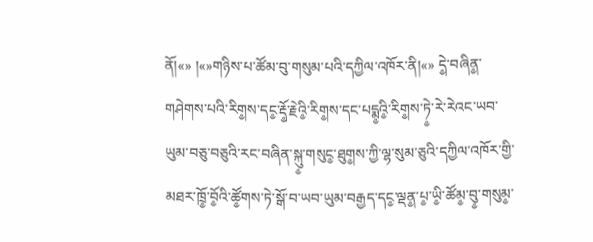ནོ།«» །«»གཉིས་པ་ཚོམ་བུ་གསུམ་པའི་དཀྱིལ་འཁོར་ནི།«» དེ༵་བཞིན༵་གཤེགས་པའི་རིག༵ས་དང༵་རྡོ༵་རྗེའི༵་རིག༵ས་དང་པདྨ༵འི༵་རིག༵ས་ཏེ༵་རེ་རེའང་ཡབ་ཡུམ་བཅུ་བཅུའི་རང་བཞིན་སྐུ༵་གསུང༵་ཐུག༵ས་ཀྱི་ལྷ་སུམ་ཅུའི་དཀྱིལ་འཁོར་གྱི་མཐར་ཁྲོ༵་བོ༵འི་ཚོ༵གས་ཏེ་སྒོ་བ་ཡབ་ཡུམ་བརྒྱད་དང༵་ལྡན༵་པ༵་ཡི༵་ཚོམ༵་བུ༵་གསུམ༵་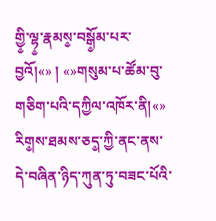གྱི༵་ལྷ༵་རྣམས༵་བསྒོ༵མ་པར་བྱའོ།«» ། «»གསུམ་པ་ཚོམ་བུ་གཅིག་པའི་དཀྱིལ་འཁོར་ནི།«» རིག༵ས་ཐམས་ཅད༵་ཀྱི་ནང་ནས་དེ་བཞིན་ཉིད་ཀུན་ཏུ་བཟང་པོའི་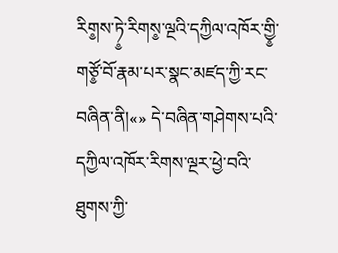རིག༵ས་ཏེ༵་རིགས༵་ལྔའི་དཀྱིལ་འཁོར་གྱི༵་གཙོ༵་བོ་རྣམ་པར་སྣང་མཛད་ཀྱི་རང་བཞིན་ནི།«» དེ་བཞིན་གཤེགས་པའི་དཀྱིལ་འཁོར་རིགས་ལྔར་ཕྱེ་བའི་ཐུགས་ཀྱི་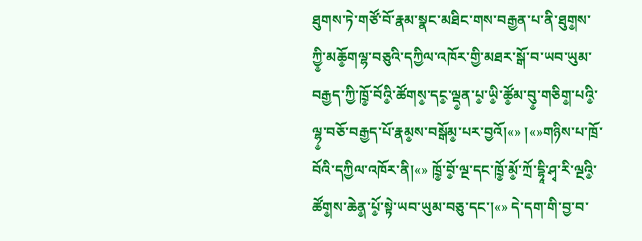ཐུགས་ཏེ་གཙོ་བོ་རྣམ་སྣང་མཐིང་གས་བརྒྱན་པ་ནི་ཐུག༵ས་ཀྱི༵་མཆོ༵གལྷ་བཅུའི་དཀྱིལ་འཁོར་གྱི་མཐར་སྒོ་བ་ཡབ་ཡུམ་བརྒྱད་ཀྱི་ཁྲོ༵་བོའི༵་ཚོགས༵་དང༵་ལྡ༵ན་པ༵་ཡི༵་ཚོ༵མ་བུ༵་གཅིག༵་པའི༵་ལྷ༵་བཅོ་བརྒྱད་པོ་རྣམ༵ས་བསྒོམ༵་པར་བྱའོ།«» །«»གཉིས་པ་ཁྲོ་བོའི་དཀྱིལ་འཁོར་ནི།«» ཁྲོ༵་བོ༵་ལྔ་དང་ཁྲོ༵་མོ༵་ཀྲོ་དྷཱི་ཤྭ་རི་ལྔའི༵་ཚོག༵ས་ཆེན༵་པོ༵་སྟེ་ཡབ་ཡུམ་བཅུ་དང་།«» དེ་དག་གི་བྱ་བ་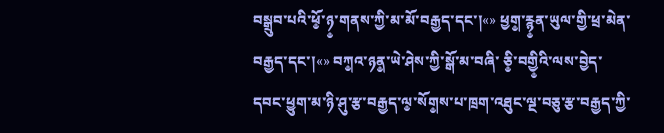བསྒྲུབ་པའི་ཕོ༵་ཉ༵་གནས་ཀྱི་མ་མོ་བརྒྱད་དང་།«» ཕྱག༵་རྙ༵ན་ཡུལ་གྱི་ཕྲ་མེན་བརྒྱད་དང་།«» བཀ༵འ་ཉན༵་ཡེ་ཤེས་ཀྱི་སྒོ་མ་བཞི་ ཅི༵་བགྱི༵འི་ལས་བྱེད་དབང་ཕྱུག་མ་ཉི་ཤུ་རྩ་བརྒྱད་ལ༵་སོག༵ས་པ་ཁྲག་འཐུང་ལྔ་བཅུ་རྩ་བརྒྱད་ཀྱི་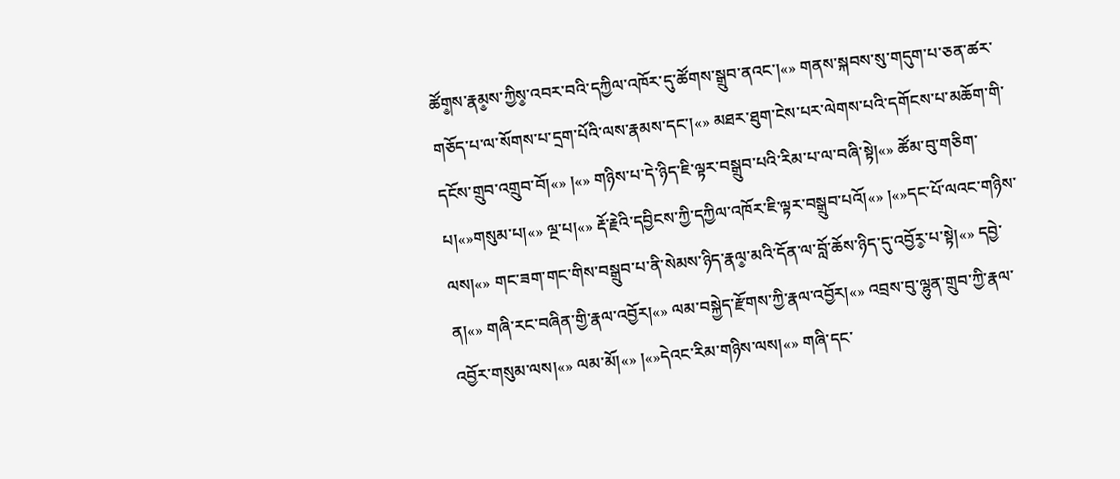ཚོག༵ས་རྣམ༵ས་ཀྱིས༵་འབར་བའི་དཀྱིལ་འཁོར་དུ་ཚོགས་སྒྲུབ་ནའང་།«» གནས་སྐབས་སུ་གདུག་པ་ཅན་ཚར་གཅོད་པ་ལ་སོགས་པ་དྲག་པོའི་ལས་རྣམས་དང་།«» མཐར་ཐུག་ངེས་པར་ལེགས་པའི་དགོངས་པ་མཆོག་གི་དངོས་གྲུབ་འགྲུབ་བོ།«» །«» གཉིས་པ་དེ་ཉིད་ཇི་ལྟར་བསྒྲུབ་པའི་རིམ་པ་ལ་བཞི་སྟེ།«» ཚོམ་བུ་གཅིག་པ།«»གསུམ་པ།«» ལྔ་པ།«» རྡོ་རྗེའི་དབྱིངས་ཀྱི་དཀྱིལ་འཁོར་ཇི་ལྟར་བསྒྲུབ་པའོ།«» །«»དང་པོ་ལའང་གཉིས་ལས།«» གང་ཟག་གང་གིས་བསྒྲུབ་པ་ནི་སེམས་ཉིད་རྣལ༵་མའི་དོན་ལ་བློ་ཆོས་ཉིད་དུ་འབྱོར༵་པ་སྟེ།«» དབྱེ་ན།«» གཞི་རང་བཞིན་གྱི་རྣལ་འབྱོར།«» ལམ་བསྐྱེད་རྫོགས་ཀྱི་རྣལ་འབྱོར།«» འབྲས་བུ་ལྷུན་གྲུབ་ཀྱི་རྣལ་འབྱོར་གསུམ་ལས།«» ལམ་མོ།«» །«»དེའང་རིམ་གཉིས་ལས།«» གཞི་དང་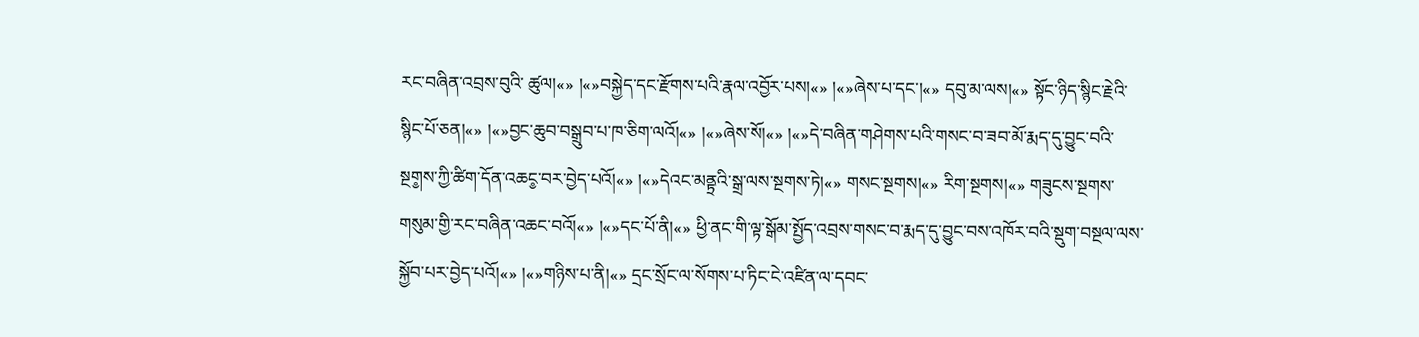རང་བཞིན་འབྲས་བུའི་ ཚུལ།«» །«»བསྐྱེད་དང་རྫོགས་པའི་རྣལ་འབྱོར་པས།«» །«»ཞེས་པ་དང་།«» དབུ་མ་ལས།«» སྟོང་ཉིད་སྙིང་རྗེའི་སྙིང་པོ་ཅན།«» །«»བྱང་ཆུབ་བསྒྲུབ་པ་ཁ་ཅིག་ལའོ།«» །«»ཞེས་སོ།«» །«»དེ་བཞིན་གཤེགས་པའི་གསང་བ་ཟབ་མོ་རྨད་དུ་བྱུང་བའི་སྔག༵ས་ཀྱི་ཚིག་དོན་འཆང༵་བར་བྱེད་པའོ།«» །«»དེའང་མནྟྲའི་སྒྲ་ལས་སྔགས་ཏེ།«» གསང་སྔགས།«» རིག་སྔགས།«» གཟུངས་སྔགས་གསུམ་གྱི་རང་བཞིན་འཆང་བའོ།«» །«»དང་པོ་ནི།«» ཕྱི་ནང་གི་ལྟ་སྒོམ་སྤྱོད་འབྲས་གསང་བ་རྨད་དུ་བྱུང་བས་འཁོར་བའི་སྡུག་བསྔལ་ལས་སྐྱོབ་པར་བྱེད་པའོ།«» །«»གཉིས་པ་ནི།«» དྲང་སྲོང་ལ་སོགས་པ་ཏིང་ངེ་འཛིན་ལ་དབང་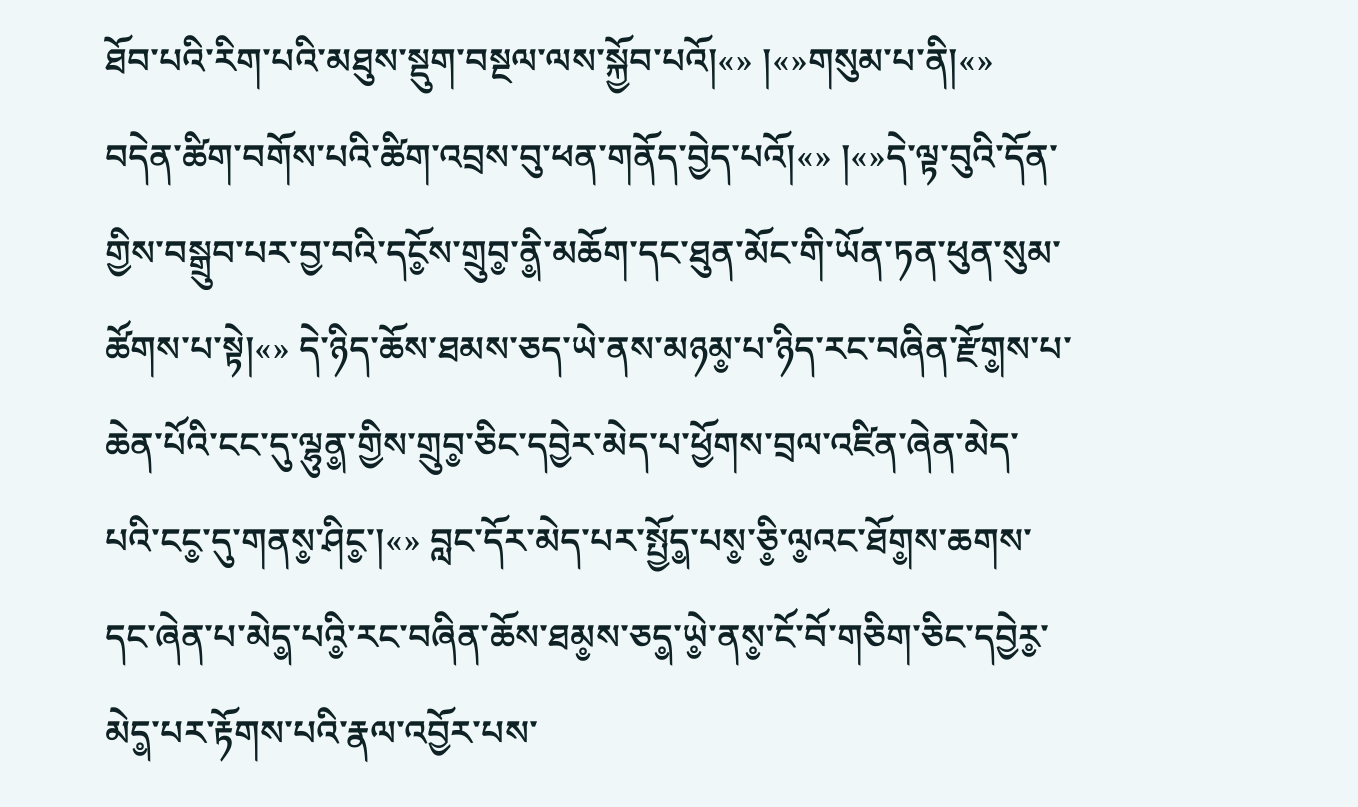ཐོབ་པའི་རིག་པའི་མཐུས་སྡུག་བསྔལ་ལས་སྐྱོབ་པའོ།«» །«»གསུམ་པ་ནི།«» བདེན་ཚིག་བགོས་པའི་ཚིག་འབྲས་བུ་ཕན་གནོད་བྱེད་པའོ།«» །«»དེ་ལྟ་བུའི་དོན་གྱིས་བསྒྲུབ་པར་བྱ་བའི་དངོ༵ས་གྲུབ༵་ནི༵་མཆོག་དང་ཐུན་མོང་གི་ཡོན་ཏན་ཕུན་སུམ་ཚོགས་པ་སྟེ།«» དེ་ཉིད་ཆོས་ཐམས་ཅད་ཡེ་ནས་མཉམ༵་པ་ཉིད་རང་བཞིན་རྫོག༵ས་པ་ཆེན་པོའི་ངང་དུ་ལྷུན༵་གྱིས་གྲུབ༵་ཅིང་དབྱེར་མེད་པ་ཕྱོགས་བྲལ་འཛིན་ཞེན་མེད་པའི་ངང༵་དུ་གནས༵་ཤིང༵་།«» བླང་དོར་མེད་པར་སྤྱོད༵་པས༵་ཅི༵་ལ༵འང་ཐོག༵ས་ཆགས་དང་ཞེན་པ་མེད༵་པའི༵་རང་བཞིན་ཆོས་ཐམ༵ས་ཅད༵་ཡེ༵་ནས༵་ངོ་བོ་གཅིག་ཅིང་དབྱེར༵་མེད༵་པར་རྟོགས་པའི་རྣལ་འབྱོར་པས་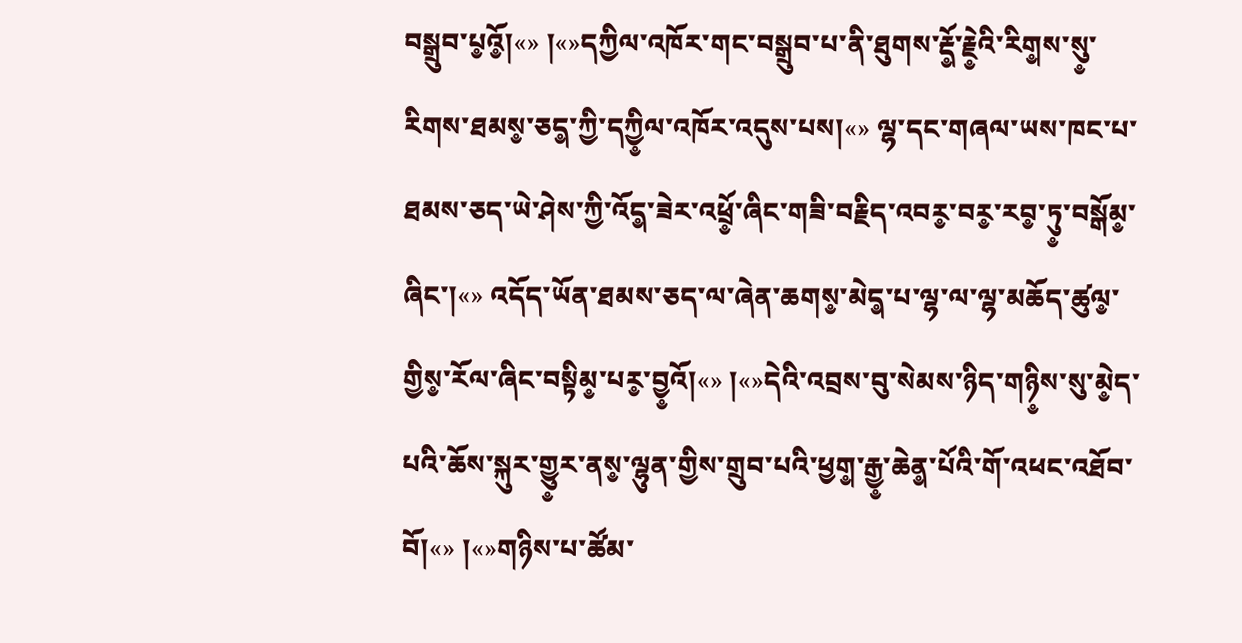བསྒྲུབ་པ༵འོ༵།«» །«»དཀྱིལ་འཁོར་གང་བསྒྲུབ་པ་ནི་ཐུགས་རྡོ༵་རྗེ༵འི་རིག༵ས་སུ༵་རིགས་ཐམས༵་ཅད༵་ཀྱི་དཀྱི༵ལ་འཁོར་འདུས་པས།«» ལྷ་དང་གཞལ་ཡས་ཁང་པ་ཐམས་ཅད་ཡེ་ཤེས་ཀྱི་འོད༵་ཟེར་འཕྲོ༵་ཞིང་གཟི་བརྗིད་འབར༵་བར༵་རབ༵་ཏུ༵་བསྒོམ༵་ཞིང་།«» འདོད་ཡོན་ཐམས་ཅད་ལ་ཞེན་ཆགས༵་མེད༵་པ་ལྷ་ལ་ལྷ་མཆོད་ཚུལ༵་གྱིས༵་རོལ་ཞིང་བསྟིམ༵་པར༵་བྱ༵འོ།«» །«»དེའི་འབྲས་བུ་སེམས་ཉིད་གཉི༵ས་སུ་མེ༵ད་པའི་ཆོས་སྐུར་གྱུ༵ར་ནས༵་ལྷུན་གྱིས་གྲུབ་པའི་ཕྱག༵་རྒྱ༵་ཆེན༵་པོའི་གོ་འཕང་འཐོབ་བོ།«» །«»གཉིས་པ་ཚོམ་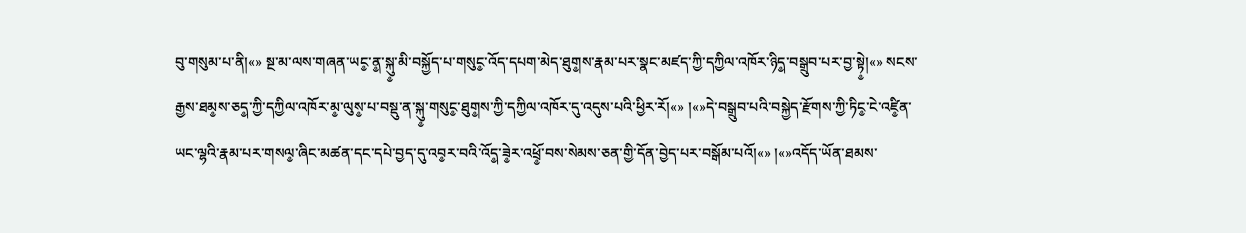བུ་གསུམ་པ་ནི།«» སྔ་མ་ལས་གཞན་ཡང༵་ན༵་སྐུ༵་མི་བསྐྱོད་པ་གསུང༵་འོད་དཔག་མེད་ཐུག༵ས་རྣམ་པར་སྣང་མཛད་ཀྱི་དཀྱིལ་འཁོར་ཉིད༵་བསྒྲུབ་པར་བྱ་སྟེ༵།«» སངས་རྒྱས་ཐམ༵ས་ཅད༵་ཀྱི་དཀྱིལ་འཁོར་མ༵་ལུས༵་པ་བསྡུ་ན་སྐུ༵་གསུང༵་ཐུག༵ས་ཀྱི་དཀྱིལ་འཁོར་དུ་འདུས་པའི་ཕྱིར་རོ།«» །«»དེ་བསྒྲུབ་པའི་བསྐྱེད་རྫོགས་ཀྱི་ཏིང༵་ངེ་འཛི༵ན་ཡང་ལྷའི་རྣམ་པར་གསལ༵་ཞིང་མཚན་དང་དཔེ་བྱད་དུ་འབ༵ར་བའི་འོད༵་ཟེ༵ར་འཕྲོ༵་བས་སེམས་ཅན་གྱི་དོན་བྱེད་པར་བསྒོམ་པའོ།«» །«»འདོད་ཡོན་ཐམས་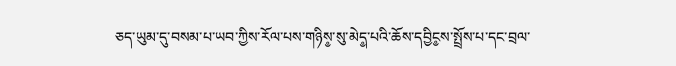ཅད་ཡུམ་དུ་བསམ་པ་ཡབ་ཀྱིས་རོལ་པས་གཉིས༵་སུ་མེད༵་པའི་ཆོས་དབྱིང༵ས་སྤྲོས་པ་དང་བྲལ་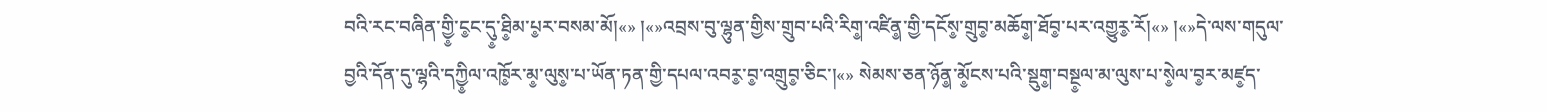བའི་རང་བཞིན་གྱི༵་ང༵ང་དུ༵་ཐི༵མ་པ༵ར་བསམ་མོ།«» །«»འབྲས་བུ་ལྷུན་གྱིས་གྲུབ་པའི་རིག༵་འཛིན༵་གྱི་དངོས༵་གྲུབ༵་མཆོག༵་ཐོབ༵་པར་འགྱུར༵་རོ།«» །«»དེ་ལས་གདུལ་བྱའི་དོན་དུ་ལྷའི་དཀྱི༵ལ་འཁོ༵ར་མ༵་ལུས༵་པ་ཡོན་ཏན་གྱི་དཔལ་འབར༵་བ༵་འགྲུབ༵་ཅིང་།«» སེམས་ཅན་ཉོན༵་མོ༵ངས་པའི་སྡུག༵་བསྔ༵ལ་མ་ལུས་པ་སེ༵ལ་བ༵ར་མཛ༵ད་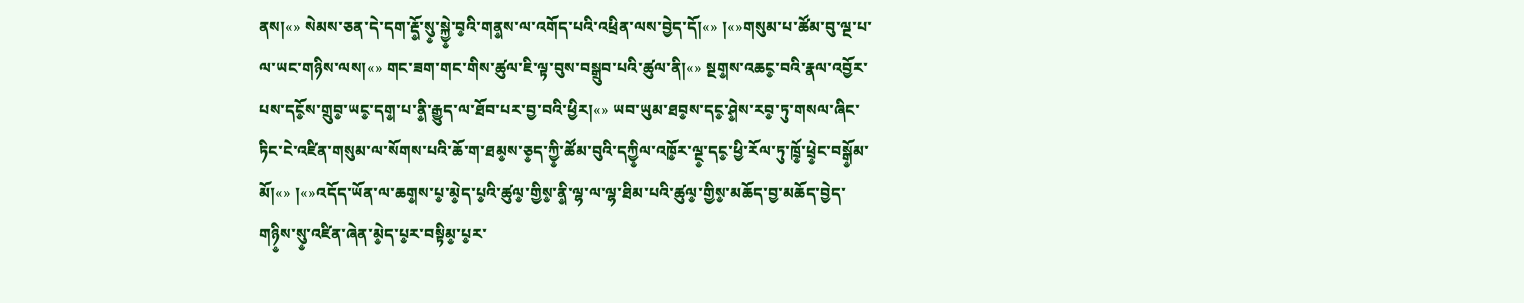ནས།«» སེམས་ཅན་དེ་དག་རྡོ༵་སུ༵་སྐྱེ༵་བ༵འི་གན༵ས་ལ་འགོད་པའི་འཕྲིན་ལས་བྱེད་དོ།«» །«»གསུམ་པ་ཚོམ་བུ་ལྔ་པ་ལ་ཡང་གཉིས་ལས།«» གང་ཟག་གང་གིས་ཚུལ་ཇི་ལྟ་བུས་བསྒྲུབ་པའི་ཚུལ་ནི།«» སྔག༵ས་འཆང༵་བའི་རྣལ་འབྱོར་པས་དངོ༵ས་གྲུབ༵་ཡང༵་དག༵་པ་ནི༵་རྒྱུད་ལ་ཐོབ་པར་བྱ་བའི་ཕྱིར།«» ཡབ་ཡུམ་ཐབ༵ས་དང༵་ཤེ༵ས་རབ༵་ཏུ་གསལ་ཞིང་ཏིང་ངེ་འཛིན་གསུམ་ལ་སོགས་པའི་ཆོ་ག་ཐམ༵ས་ཅ༵ད་ཀྱི༵་ཚོམ་བུའི་དཀྱི༵ལ་འཁོ༵ར་ལྔ༵་དང༵་ཕྱི་རོལ་ཏུ་ཁྲོ༵་ཕྲེ༵ང་བསྒོ༵མ་མོ།«» །«»འདོད་ཡོན་ལ་ཆག༵ས་པ༵་མེ༵ད་པ༵འི་ཚུལ༵་གྱིས༵་ནི༵་ལྷ་ལ་ལྷ་ཐིམ་པའི་ཚུལ༵་གྱིས༵་མཆོད་བྱ་མཆོད་བྱེད་གཉི༵ས་སུ༵་འཛིན་ཞེན་མེ༵ད་པ༵ར་བསྟིམ༵་པ༵ར་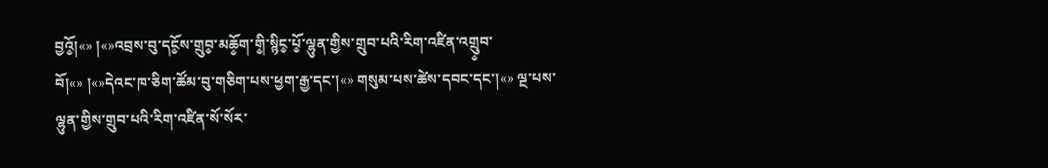བྱའོ༵།«» །«»འབྲས་བུ་དངོ༵ས་གྲུབ༵་མཆོ༵ག་གི༵་སྙིང༵་པོ༵་ལྷུན་གྱིས་གྲུབ་པའི་རིག་འཛིན་འགྲུ༵བ་ བོ།«» །«»དེའང་ཁ་ཅིག་ཚོམ་བུ་གཅིག་པས་ཕྱག་རྒྱ་དང་།«» གསུམ་པས་ཚེས་དབང་དང་།«» ལྔ་པས་ལྷུན་གྱིས་གྲུབ་པའི་རིག་འཛིན་སོ་སོར་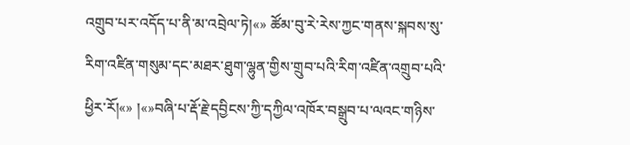འགྲུབ་པར་འདོད་པ་ནི་མ་འབྲེལ་ཏེ།«» ཚོམ་བུ་རེ་རེས་ཀྱང་གནས་སྐབས་སུ་རིག་འཛིན་གསུམ་དང་མཐར་ཐུག་ལྷུན་གྱིས་གྲུབ་པའི་རིག་འཛིན་འགྲུབ་པའི་ཕྱིར་རོ།«» །«»བཞི་པ་རྡོ་རྗེ་དབྱིངས་ཀྱི་དཀྱིལ་འཁོར་བསྒྲུབ་པ་ལའང་གཉིས་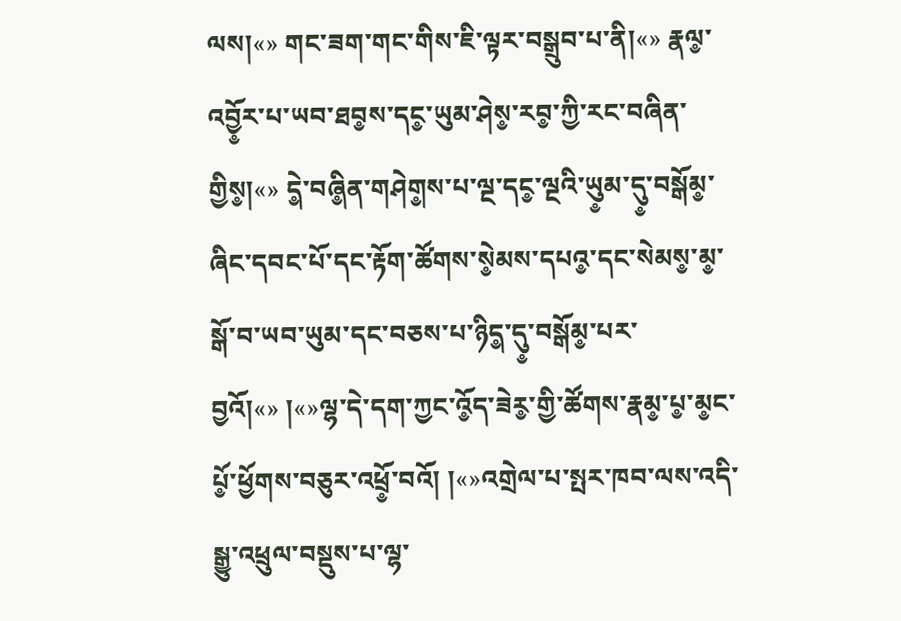ལས།«» གང་ཟག་གང་གིས་ཇི་ལྟར་བསྒྲུབ་པ་ནི།«» རྣལ༵་འབྱོ༵ར་པ་ཡབ་ཐབ༵ས་དང༵་ཡུམ་ཤེས༵་རབ༵་ཀྱི་རང་བཞིན་གྱིས༵།«» དེ༵་བཞི༵ན་གཤེག༵ས་པ་ལྔ་དང༵་ལྔའི་ཡུ༵མ་དུ༵་བསྒོམ༵་ཞིང་དབང་པོ་དང་རྟོག་ཚོགས་སེ༵མས་དཔའ༵་དང་སེམས༵་མ༵་སྒོ་བ་ཡབ་ཡུམ་དང་བཅས་པ་ཉིད༵་དུ༵་བསྒོམ༵་པར་བྱའོ།«» །«»ལྷ་དེ་དག་ཀྱང་འོ༵ད་ཟེར༵་གྱི་ཚོགས་རྣམ༵་པ༵་མ༵ང་པོ༵་ཕྱོགས་བཅུར་འཕྲོ༵་བའོ། །«»འགྲེལ་པ་སྤར་ཁབ་ལས་འདི་སྒྱུ་འཕྲུལ་བསྡུས་པ་ལྷ་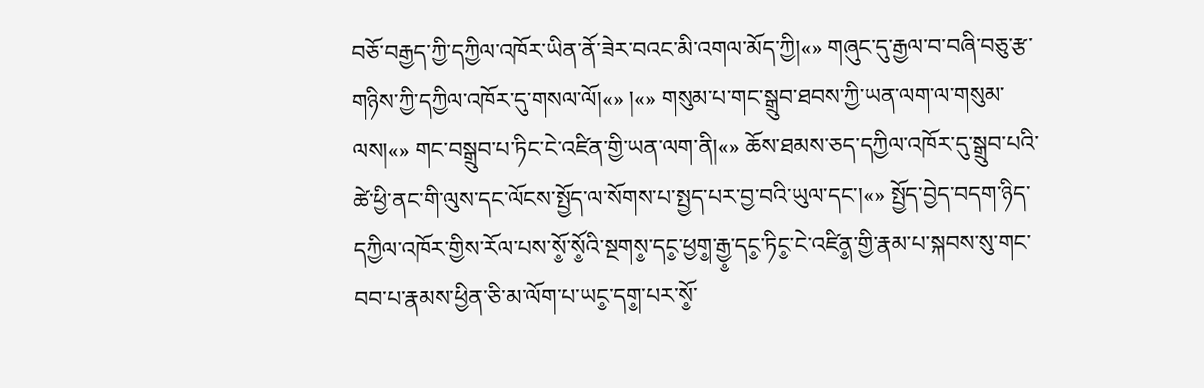བཅོ་བརྒྱད་ཀྱི་དཀྱིལ་འཁོར་ཡིན་ནོ་ཟེར་བའང་མི་འགལ་མོད་ཀྱི།«» གཞུང་དུ་རྒྱལ་བ་བཞི་བཅུ་རྩ་གཉིས་ཀྱི་དཀྱིལ་འཁོར་དུ་གསལ་ལོ།«» །«» གསུམ་པ་གང་སྒྲུབ་ཐབས་ཀྱི་ཡན་ལག་ལ་གསུམ་ལས།«» གང་བསྒྲུབ་པ་ཏིང་ངེ་འཛིན་གྱི་ཡན་ལག་ནི།«» ཆོས་ཐམས་ཅད་དཀྱིལ་འཁོར་དུ་སྒྲུབ་པའི་ཚེ་ཕྱི་ནང་གི་ལུས་དང་ལོངས་སྤྱོད་ལ་སོགས་པ་སྤྱད་པར་བྱ་བའི་ཡུལ་དང་།«» སྤྱོད་བྱེད་བདག་ཉིད་དཀྱིལ་འཁོར་གྱིས་རོལ་པས་སོ༵་སོ༵འི་སྔགས༵་དང༵་ཕྱག༵་རྒྱ༵་དང༵་ཏིང༵་ངེ་འཛིན༵་གྱི་རྣམ་པ་སྐབས་སུ་གང་བབ་པ་རྣམས་ཕྱིན་ཅི་མ་ལོག་པ་ཡང༵་དག༵་པར་སོ༵་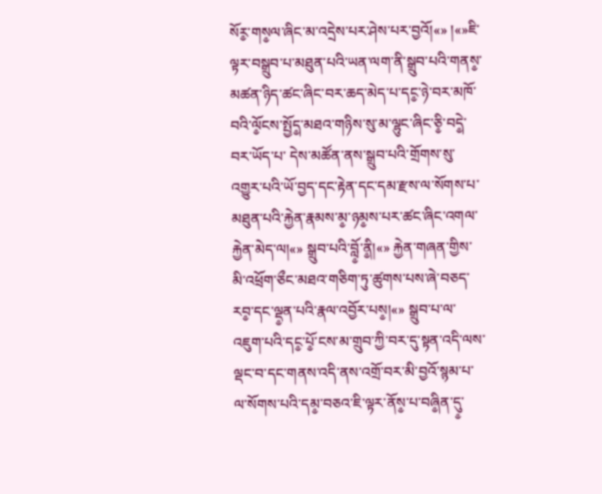སོར༵་གས༵ལ་ཞིང་མ་འདྲེས་པར་ཤེས་པར་བྱའོ།«» །«»ཇི་ལྟར་བསྒྲུབ་པ་མཐུན་པའི་ཡན་ལག་ནི་སྒྲུབ་པའི་གནས༵་མཚན་ཉིད་ཚང་ཞིང་བར་ཆད་མེད་པ་དང༵་ཉེ་བར་མཁོ་བའི་ལོ༵ངས་སྤྱོད༵་མཐའ་གཉིས་སུ་མ་ལྷུང་ཞིང་ཅི༵་བདེ༵་བར་ཡོད་པ་ དེས་མཚོན་ནས་སྒྲུབ་པའི་གྲོགས་སུ་འགྱུར་པའི་ཡོ་བྱད་དང་རྟེན་དང་དམ་རྫས་ལ་སོགས་པ་མཐུན་པའི་རྐྱེན་རྣམས་མ༵་ཉམ༵ས་པར་ཚང་ཞིང་འགལ་རྐྱེན་མེད་ལ།«» སྒྲུབ་པའི་བློ༵་ནི༵།«» རྐྱེན་གཞན་གྱིས་མི་འཕྲོག་ཅྀང་མཐའ་གཅིག་ཏུ་ཚུགས་པས་ཞེ་བཅད་རབ༵་དང་ལྡ༵ན་པའི་རྣལ་འབྱོར་པས༵།«» སྒྲུབ་པ་ལ་འཇུག་པའི་དང༵་པོ༵་ངས་མ་གྲུབ་ཀྱི་བར་དུ་སྟན་འདི་ལས་ལྡང་བ་དང་གནས་འདི་ནས་འགྲོ་བར་མི་བྱའོ་སྙམ་པ་ལ་སོགས་པའི་དམ༵་བཅའ་ཇི་ལྟར་ནོས༵་པ་བཞི༵ན་དུ༵་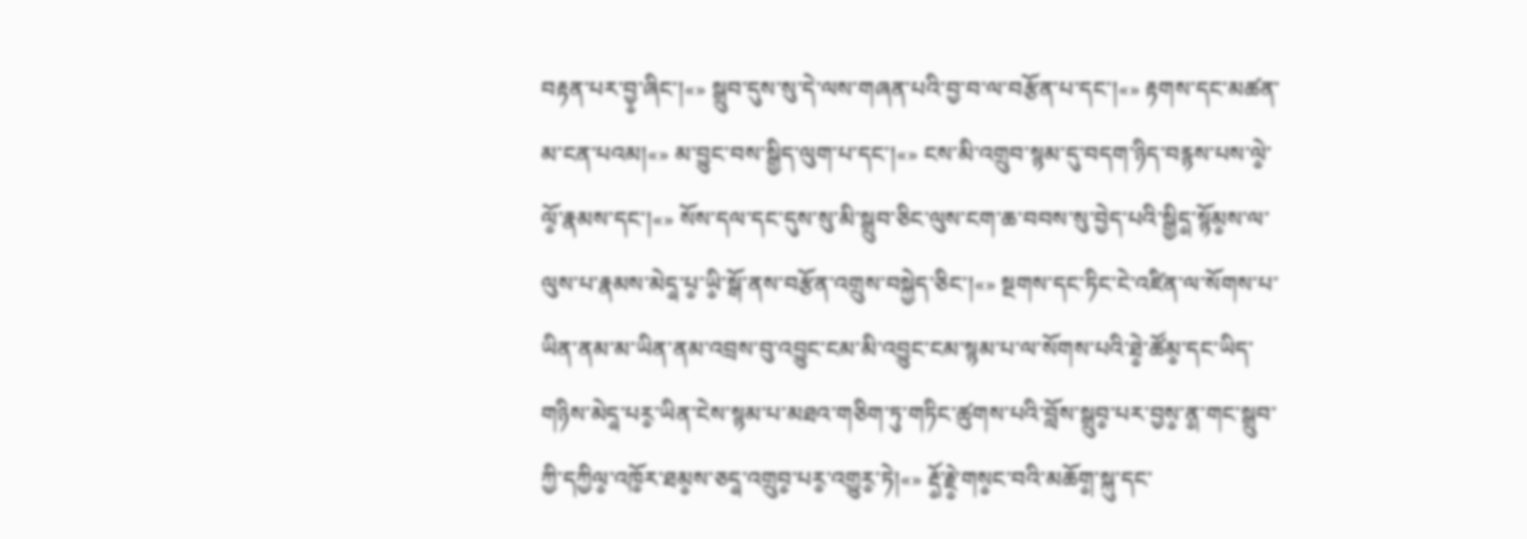བརྟན་པར་བྱ༵་ཞིང་།«» སྒྲུབ་དུས་སུ་དེ་ལས་གཞན་པའི་བྱ་བ་ལ་བརྩོན་པ་དང་།«» རྟགས་དང་མཚན་མ་ངན་པའམ།«» མ་བྱུང་བས་སྒྱིད་ལུག་པ་དང་།«» ངས་མི་འགྲུབ་སྙམ་དུ་བདག་ཉིད་བརྙས་པས་ལེ༵་ལོ༵་རྣམས་དང་།«» སོས་དལ་དང་དུས་སུ་མི་སྒྲུབ་ཅིང་ལུས་ངག་ཆ་བབས་སུ་བྱེད་པའི་སྒྱིད༵་སྙོམ༵ས་ལ་ལུས་པ་རྣམས་མེད༵་པ༵་ཡི༵་སྒོ་ནས་བརྩོན་འགྲུས་བསྐྱེད་ཅིང་།«» སྔགས་དང་ཏིང་ངེ་འཛིན་ལ་སོགས་པ་ཡིན་ནམ་མ་ཡིན་ནམ་འབྲས་བུ་འབྱུང་ངམ་མི་འབྱུང་ངམ་སྙམ་པ་ལ་སོགས་པའི་ཐེ༵་ཚོམ༵་དང་ཡིད་གཉིས་མེད༵་པར༵་ཡིན་ངེས་སྙམ་པ་མཐའ་གཅིག་ཏུ་གཏིང་ཚུགས་པའི་བློས་སྒྲུབ༵་པར་བྱས༵་ན༵་གང་སྒྲུབ་ཀྱི་དཀྱིལ༵་འཁོ༵ར་ཐམ༵ས་ཅད༵་འགྲུབ༵་པར༵་འགྱུར༵་ཏེ།«» རྡོ༵་རྗེ༵་གས༵ང་བའི་མཆོག༵་སྐུ་དང་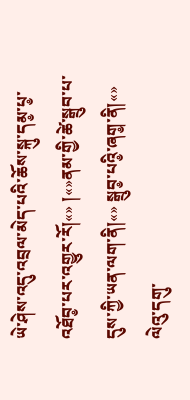ཡེ་ཤེས་འདུ་འབྲལ་མེད་པའི་ཆོས་སྐུ་དམ༵་པ༵་འཐོབ༵་པར་འགྱུར་རོ།«» །«»ནམ་གྱི་ཚེ་སྒྲུབ་པ་དུས་ཀྱི་ཡན་ལག་ནི།«» སྒྲུབ༵་པའི༵་ཞག༵་ནི།«» ལེའུ་དགུ་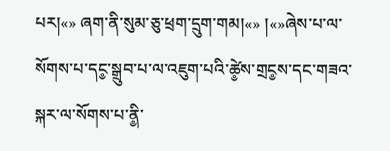པར།«» ཞག་ནི་སུམ་ཅུ་ཕྲག་དྲུག་གམ།«» །«»ཞེས་པ་ལ་སོགས་པ་དང༵་སྒྲུབ་པ་ལ་འཇུག་པའི་ཚེ༵ས་གྲང༵ས་དང་གཟའ་སྐར་ལ་སོགས་པ་ནི༵་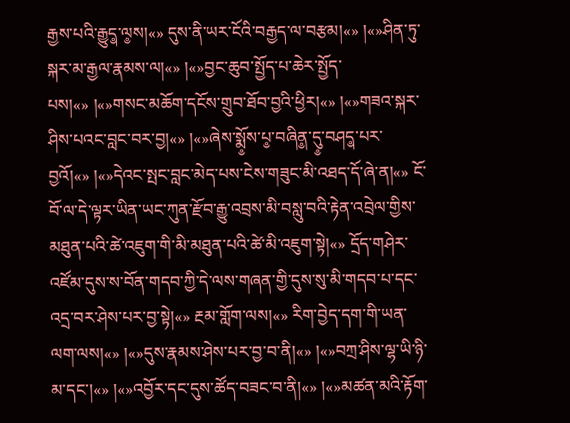རྒྱས་པའི་རྒྱུད༵་ལ༵ས།«» དུས་ནི་ཡར་ངོའི་བརྒྱད་ལ་བརྩམ།«» །«»ཤིན་ཏུ་སྐར་མ་རྒྱལ་རྣམས་ལ།«» །«»བྱང་ཆུབ་སྤྱོད་པ་ཆེར་སྤྱོད་པས།«» །«»གསང་མཆོག་དངོས་གྲུབ་ཐོབ་བྱའི་ཕྱིར།«» །«»གཟའ་སྐར་ཤིས་པའང་བླང་བར་བྱ།«» །«»ཞེས་སྨོ༵ས་པ༵་བཞིན༵་དུ༵་བཤད༵་པར་བྱའོ།«» །«»དེའང་སྤང་བླང་མེད་པས་ངེས་གཟུང་མི་འཐད་དོ་ཞེ་ན།«» ངོ་བོ་ལ་དེ་ལྟར་ཡིན་ཡང་ཀུན་རྫོབ་རྒྱུ་འབྲས་མི་བསླུ་བའི་རྟེན་འབྲེལ་གྱིས་མཐུན་པའི་ཚེ་འཇུག་གི་མི་མཐུན་པའི་ཚེ་མི་འཇུག་སྟེ།«» དྲོད་གཤེར་འཛོམ་དུས་ས་བོན་གདབ་ཀྱི་དེ་ལས་གཞན་གྱི་དུས་སུ་མི་གདབ་པ་དང་འདྲ་བར་ཤེས་པར་བྱ་སྟེ།«» རྔམ་གློག་ལས།«» རིག་བྱེད་དག་གི་ཡན་ལག་ལས།«» །«»དུས་རྣམས་ཤེས་པར་བྱ་བ་ནི།«» །«»བཀྲ་ཤིས་ལྷ་ཡི་ཉི་མ་དང་།«» །«»འབྱོར་དང་དུས་ཚོད་བཟང་བ་ནི།«» །«»མཚན་མའི་རྟོག་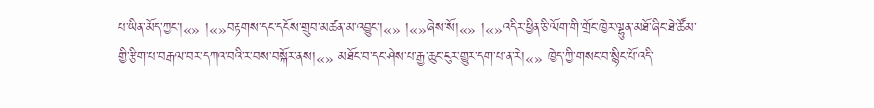པ་ཡིན་མོད་ཀྱང་།«» །«»བརྟགས་དང་དངོས་གྲུབ་མཚན་མ་འབྱུང་།«» །«»ཞེས་སོ།«» །«»འདིར་ཕྱིན་ཅི་ལོག་གི་གྲོང་ཁྱེར་ལྷུན་མཐོ་ཞིང་ཐེ་ཚོམ་གྱི་རྩིག་པ་བརྒལ་བར་དཀའ་བའི་ར་བས་བསྐོར་ནས།«» མཐོང་བ་དང་ཤེས་པ་རྒྱ་ཆུང་ངུར་གྱུར་དག་པ་ན་རེ།«» ཁྱེད་ཀྱི་གསང་བ་སྙིང་པོ་འདི་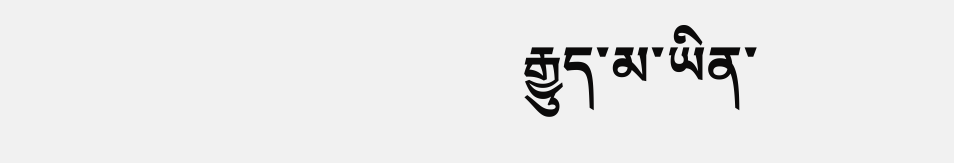རྒྱུད་མ་ཡིན་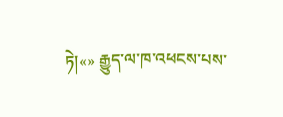ཏེ།«» རྒྱུད་ལ་ཁ་འཕངས་པས་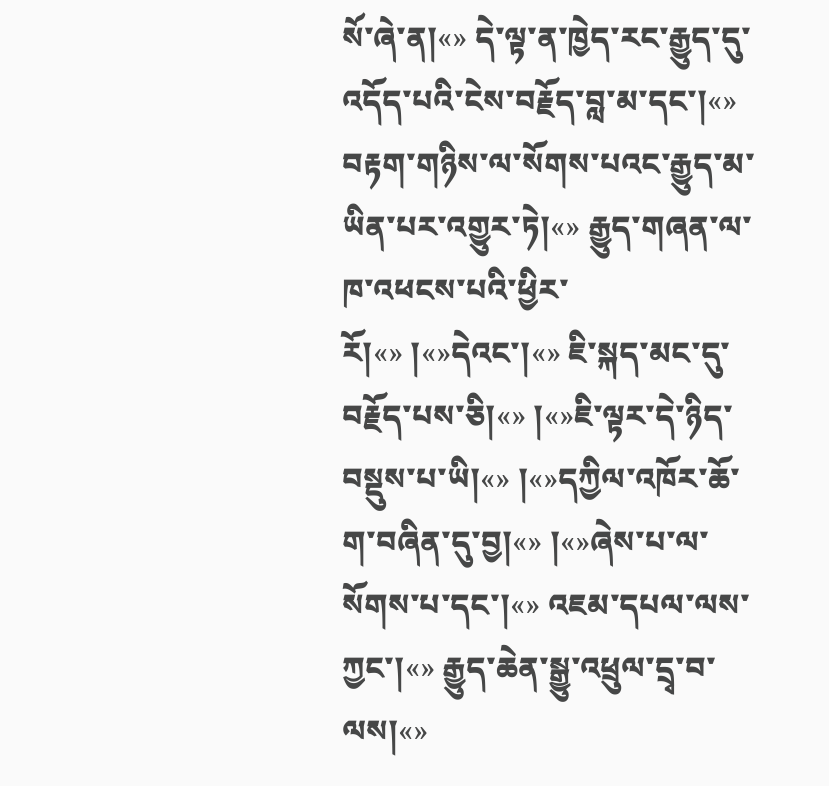སོ་ཞེ་ན།«» དེ་ལྟ་ན་ཁྱེད་རང་རྒྱུད་དུ་འདོད་པའི་ངེས་བརྗོད་བླ་མ་དང་།«» བརྟག་གཉིས་ལ་སོགས་པའང་རྒྱུད་མ་ཡིན་པར་འགྱུར་ཏེ།«» རྒྱུད་གཞན་ལ་ཁ་འཕངས་པའི་ཕྱིར་རོ།«» །«»དེའང་།«» ཇི་སྐད་མང་དུ་བརྗོད་པས་ཅི།«» །«»ཇི་ལྟར་དེ་ཉིད་བསྡུས་པ་ཡི།«» །«»དཀྱིལ་འཁོར་ཆོ་ག་བཞིན་དུ་བྱ།«» །«»ཞེས་པ་ལ་སོགས་པ་དང་།«» འཇམ་དཔལ་ལས་ཀྱང་།«» རྒྱུད་ཆེན་སྒྱུ་འཕྲུལ་དྲྭ་བ་ལས།«»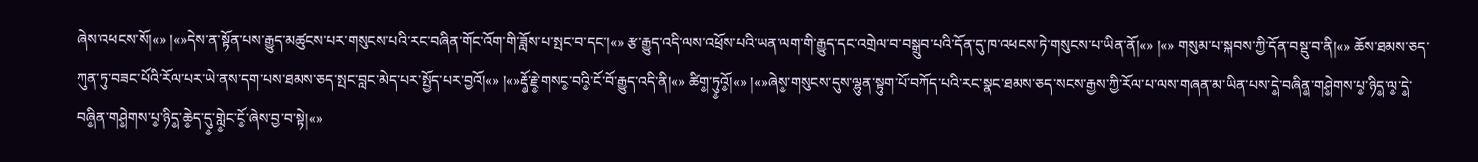ཞེས་འཕངས་སོ།«» །«»དེས་ན་སྟོན་པས་རྒྱུད་མཚུངས་པར་གསུངས་པའི་རང་བཞིན་གོང་འོག་གི་ཟློས་པ་སྤང་བ་དང་།«» རྩ་རྒྱུད་འདི་ལས་འཕྲོས་པའི་ཡན་ལག་གི་རྒྱུད་དང་འགྲེལ་བ་བསྒྲུབ་པའི་དོན་དུ་ཁ་འཕངས་ཏེ་གསུངས་པ་ཡིན་ནོ།«» །«» གསུམ་པ་སྐབས་ཀྱི་དོན་བསྡུ་བ་ནི།«» ཆོས་ཐམས་ཅད་ཀུན་ཏུ་བཟང་པོའི་རོལ་པར་ཡེ་ནས་དག་པས་ཐམས་ཅད་སྤང་བླང་མེད་པར་སྤྱོད་པར་བྱའོ།«» །«»རྡོ༵་རྗེ༵་གསང༵་བའི༵་ངོ་བོ་རྒྱུད་འདི་ནི།«» ཚིག༵་ཏུ༵འོ༵།«» །«»ཞེས༵་གསུངས་དུས་ལྷུན་སྟུག་པོ་བཀོད་པའི་རང་སྣང་ཐམས་ཅད་སངས་རྒྱས་ཀྱི་རོལ་པ་ལས་གཞན་མ་ཡིན་པས་དེ༵་བཞིན༵་གཤེ༵གས་པ༵་ཉིད༵་ལ༵་དེ༵་བཞི༵ན་གཤེ༵གས་པ༵་ཉིད༵་ཆེ༵ད་དུ༵་གླེ༵ང་ངོ༵་ཞེས་བྱ་བ་སྟེ།«»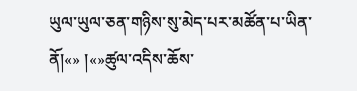ཡུལ་ཡུལ་ཅན་གཉིས་སུ་མེད་པར་མཚོན་པ་ཡིན་ནོ།«» །«»ཚུལ་འདིས་ཆོས་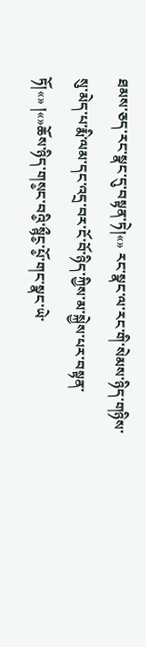ཐམས་ཅད་རང་སྣང་དུ་བསྟན་ཏེ།«» རང་སྣང་ལ་རང་གི་སེམས་ཉིད་གཉིས་སུ་མེད་པ་རྨི་ལམ་དང་འདྲ་བར་ངོ་བོ་ཉིད་ཀྱིས་མ་སྐྱེས་པར་བསྟན་ཏོ།«» །«»ཆོས་ཉིད་གས༵ང་བའི༵་སྙྀང༵་པོ༵་གང་སྣང་ཡེ་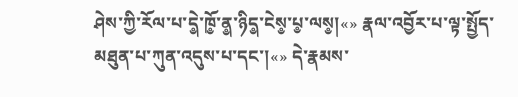ཤེས་ཀྱི་རོལ་པ་དེ༵་ཁོ༵་ན༵་ཉིད༵་ངེས༵་པ༵་ལས༵།«» རྣལ་འབྱོར་པ་ལྟ་སྤྱོད་མཐུན་པ་ཀུན་འདུས་པ་དང་།«» དེ་རྣམས་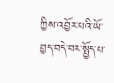ཀྱིས་འབྱོར་པའི་ཡོ་བྱད་བདེ་བར་སྤྱོད་པ་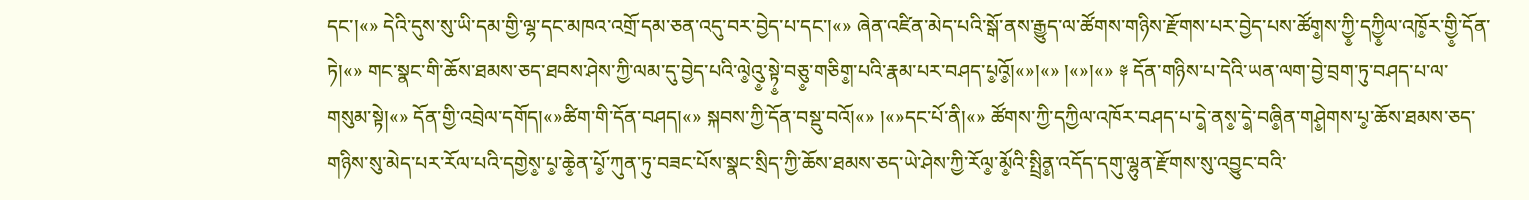དང་།«» དེའི་དུས་སུ་ཡི་དམ་གྱི་ལྷ་དང་མཁའ་འགྲོ་དམ་ཅན་འདུ་བར་བྱེད་པ་དང་།«» ཞེན་འཛིན་མེད་པའི་སྒོ་ནས་རྒྱུད་ལ་ཚོགས་གཉིས་རྫོགས་པར་བྱེད་པས་ཚོག༵ས་ཀྱི༵་དཀྱི༵ལ་འཁོ༵ར་གྱི༵་དོན་ཏེ།«» གང་སྣང་གི་ཆོས་ཐམས་ཅད་ཐབས་ཤེས་ཀྱི་ལམ་དུ་བྱེད་པའི་ལེ༵འུ༵་སྟེ༵་བཅུ༵་གཅིག༵་པའི་རྣམ་པར་བཤད་པ༵འོ༵།«»།«» །«»།«» ༈ དོན་གཉིས་པ་དེའི་ཡན་ལག་བྱེ་བྲག་ཏུ་བཤད་པ་ལ་གསུམ་སྟེ།«» དོན་གྱི་འབྲེལ་དགོད།«»ཚིག་གི་དོན་བཤད།«» སྐབས་ཀྱི་དོན་བསྡུ་བའོ།«» །«»དང་པོ་ནི།«» ཚོགས་ཀྱི་དཀྱིལ་འཁོར་བཤད་པ་དེ༵་ནས༵་དེ༵་བཞི༵ན་གཤེ༵གས་པ༵་ཆོས་ཐམས་ཅད་གཉིས་སུ་མེད་པར་རོལ་པའི་དགྱེས༵་པ༵་ཆེ༵ན་པོ༵་ཀུན་ཏུ་བཟང་པོས་སྣང་སྲིད་ཀྱི་ཆོས་ཐམས་ཅད་ཡེ་ཤེས་ཀྱི་རོལ༵་མོ༵འི་སྤྲིན༵་འདོད་དགུ་ལྷུན་རྫོགས་སུ་འབྱུང་བའི་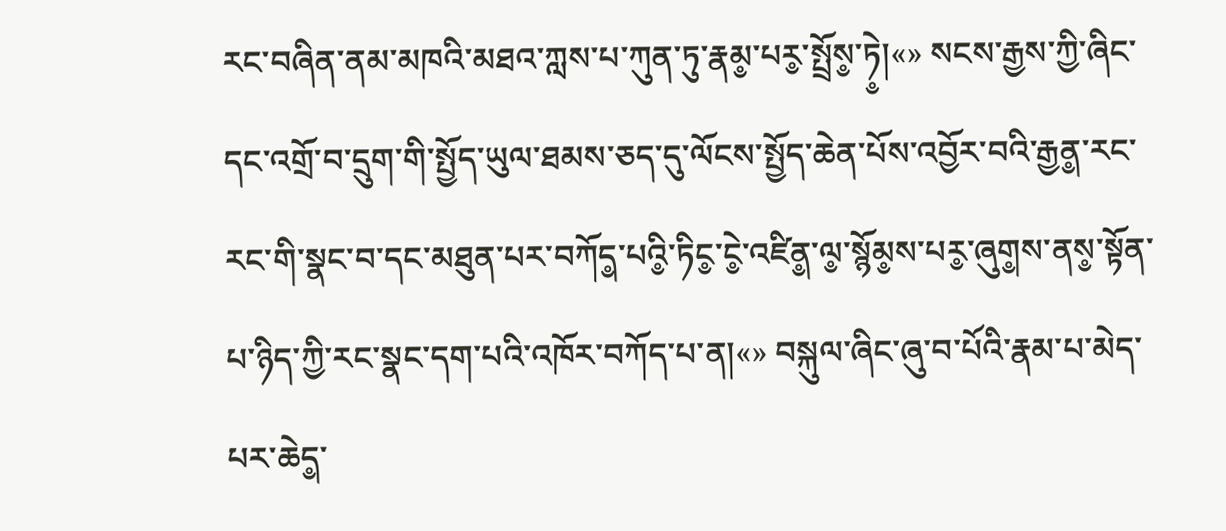རང་བཞིན་ནམ་མཁའི་མཐའ་ཀླས་པ་ཀུན་ཏུ་རྣམ༵་པར༵་སྤྲོས༵་ཏེ༵།«» སངས་རྒྱས་ཀྱི་ཞིང་དང་འགྲོ་བ་དྲུག་གི་སྤྱོད་ཡུལ་ཐམས་ཅད་དུ་ལོངས་སྤྱོད་ཆེན་པོས་འབྱོར་བའི་རྒྱན༵་རང་རང་གི་སྣང་བ་དང་མཐུན་པར་བཀོད༵་པའི༵་ཏིང༵་ངེ༵་འཛིན༵་ལ༵་སྙོམ༵ས་པར༵་ཞུག༵ས་ནས༵་སྟོན་པ་ཉིད་ཀྱི་རང་སྣང་དག་པའི་འཁོར་བཀོད་པ་ན།«» བསྐུལ་ཞིང་ཞུ་བ་པོའི་རྣམ་པ་མེད་པར་ཆེད༵་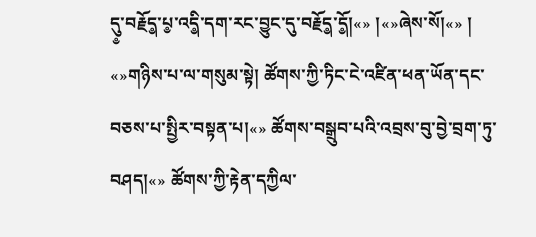དུ༵་བརྗོད༵་པ༵་འདི༵་དག་རང་བྱུང་དུ་བརྗོད༵་དོ༵།«» །«»ཞེས་སོ།«» ། «»གཉིས་པ་ལ་གསུམ་སྟེ། ཚོགས་ཀྱི་ཏིང་ངེ་འཛིན་ཕན་ཡོན་དང་བཅས་པ་སྤྱིར་བསྟན་པ།«» ཚོགས་བསྒྲུབ་པའི་འབྲས་བུ་བྱེ་བྲག་ཏུ་བཤད།«» ཚོགས་ཀྱི་རྟེན་དཀྱིལ་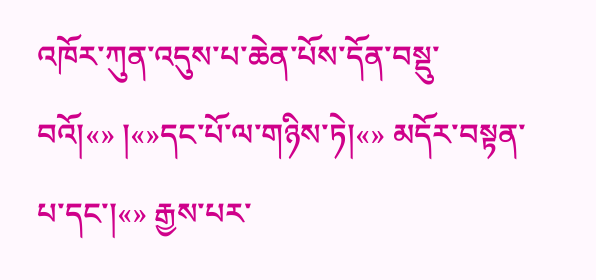འཁོར་ཀུན་འདུས་པ་ཆེན་པོས་དོན་བསྡུ་བའོ།«» །«»དང་པོ་ལ་གཉིས་ཏེ།«» མདོར་བསྟན་པ་དང་།«» རྒྱས་པར་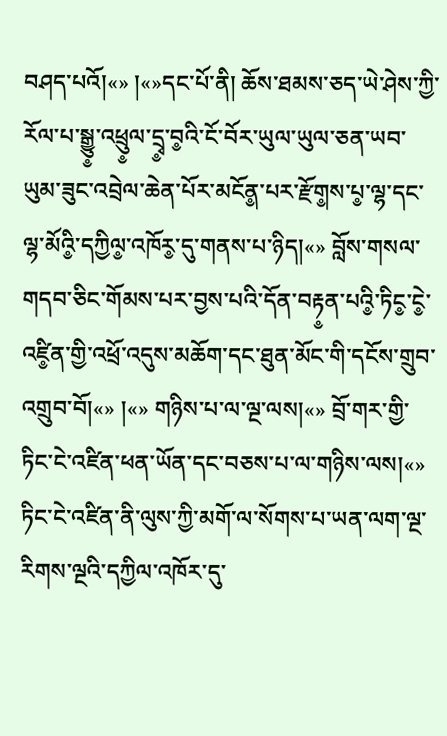བཤད་པའོ།«» །«»དང་པོ་ནི། ཆོས་ཐམས་ཅད་ཡེ་ཤེས་ཀྱི་རོལ་པ་སྒྱུ༵་འཕྲུ༵ལ་དྲྭ༵་བ༵འི་ངོ་བོར་ཡུལ་ཡུལ་ཅན་ཡབ་ཡུམ་ཟུང་འབྲེལ་ཆེན་པོར་མངོན༵་པར་རྫོག༵ས་པ༵་ལྷ་དང་ལྷ་མོའི༵་དཀྱིལ༵་འཁོར༵་དུ་གནས་པ་ཉིད།«» བློས་གསལ་གདབ་ཅིང་གོམས་པར་བྱས་པའི་དོན་བརྟ༵ན་པའི༵་ཏིང༵་ངེ༵་འཛི༵ན་གྱི་འཕྲོ་འདུས་མཆོག་དང་ཐུན་མོང་གི་དངོས་གྲུབ་འགྲུབ་བོ།«» །«» གཉིས་པ་ལ་ལྔ་ལས།«» བྲོ་གར་གྱི་ཏིང་ངེ་འཛིན་ཕན་ཡོན་དང་བཅས་པ་ལ་གཉིས་ལས།«» ཏིང་ངེ་འཛིན་ནི་ལུས་ཀྱི་མགོ་ལ་སོགས་པ་ཡན་ལག་ལྔ་རིགས་ལྔའི་དཀྱིལ་འཁོར་དུ་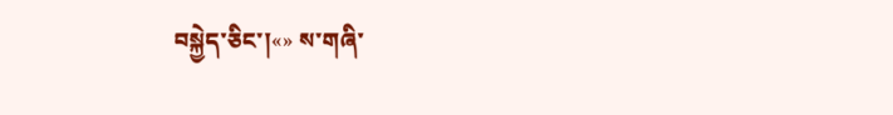བསྐྱེད་ཅིང་།«» ས་གཞི་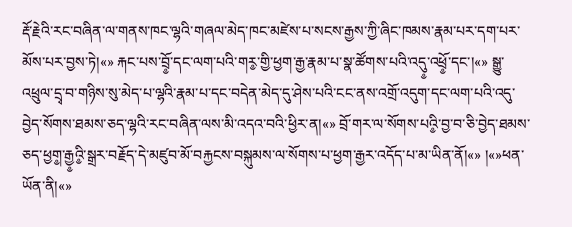རྡོ་རྗེའི་རང་བཞིན་ལ་གནས་ཁང་ལྷའི་གཞལ་མེད་ཁང་མཛེས་པ་སངས་རྒྱས་ཀྱི་ཞིང་ཁམས་རྣམ་པར་དག་པར་མོས་པར་བྱས་ཏེ།«» རྐང་པས་བྲོ༵་དང་ལག་པའི་གར༵་གྱི་ཕྱག་རྒྱ་རྣམ་པ་སྣ་ཚོགས་པའི་འདུ༵་འཕྲོ༵་དང་།«» སྒྱུ་འཕྲུལ་དྲྭ་བ་གཉིས་སུ་མེད་པ་ལྷའི་རྣམ་པ་དང་བདེན་མེད་དུ་ཤེས་པའི་ངང་ནས་འགྲོ་འདུག་དང་ལག་པའི་འདུ་བྱེད་སོགས་ཐམས་ཅད་ལྷའི་རང་བཞིན་ལས་མི་འདའ་བའི་ཕྱིར་ན།«» བྲོ་གར་ལ་སོགས་པའི༵་བྱ་བ་ཅི་བྱེད་ཐམས་ཅད་ཕྱག༵་རྒྱ༵འི༵་སྒྲར་བརྗོད་དེ་མཛུབ་མོ་བརྐྱངས་བསྐུམས་ལ་སོགས་པ་ཕྱག་རྒྱར་འདོད་པ་མ་ཡིན་ནོ།«» །«»ཕན་ཡོན་ནི།«»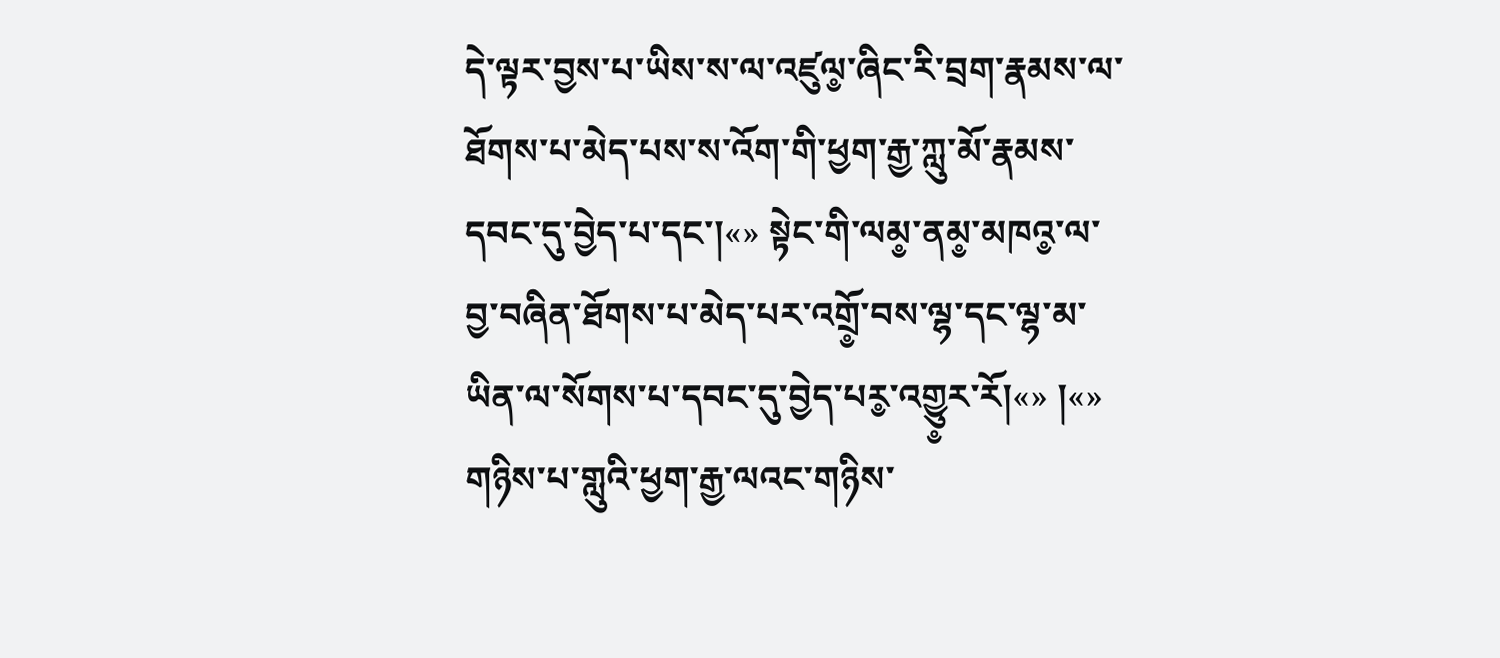དེ་ལྟར་བྱས་པ་ཡིས་ས་ལ་འཛུལ༵་ཞིང་རི་བྲག་རྣམས་ལ་ཐོགས་པ་མེད་པས་ས་འོག་གི་ཕྱག་རྒྱ་ཀླུ་མོ་རྣམས་དབང་དུ་བྱེད་པ་དང་།«» སྟེང་གི་ལམ༵་ནམ༵་མཁའ༵་ལ་བྱ་བཞིན་ཐོགས་པ་མེད་པར་འགྲོ༵་བས་ལྷ་དང་ལྷ་མ་ཡིན་ལ་སོགས་པ་དབང་དུ་བྱེད་པར༵་འགྱུ༵ར་རོ།«» །«» གཉིས་པ་གླུའི་ཕྱག་རྒྱ་ལའང་གཉིས་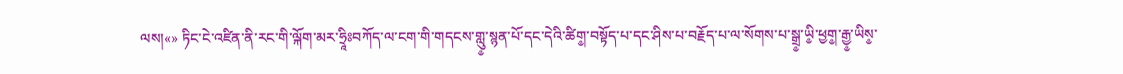ལས།«» ཏིང་ངེ་འཛིན་ནི་རང་གི་ལྐོག་མར་ཧྲཱིཿབཀོད་ལ་ངག་གི་གདངས་གླུ༵་སྙན་པོ་དང་དེའི་ཚིག༵་བསྟོད་པ་དང་ཤིས་པ་བརྗོད་པ་ལ་སོགས་པ་སྒྲ༵་ཡི༵་ཕྱག༵་རྒྱ༵་ཡིས༵་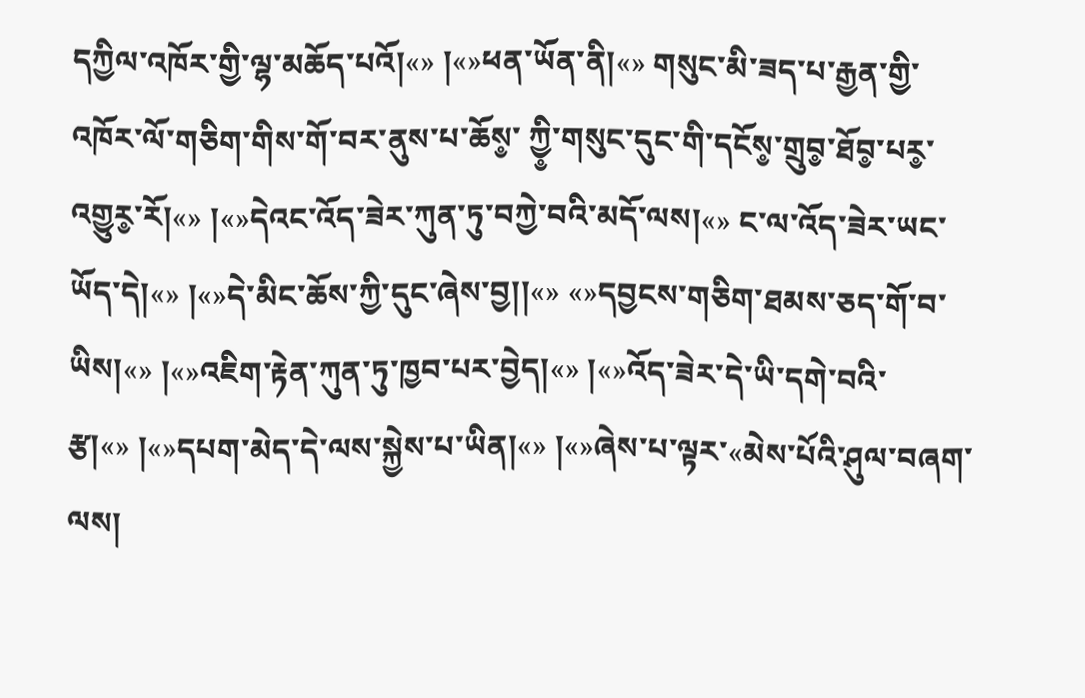དཀྱིལ་འཁོར་གྱི་ལྷ་མཆོད་པའོ།«» །«»ཕན་ཡོན་ནི།«» གསུང་མི་ཟད་པ་རྒྱན་གྱི་འཁོར་ལོ་གཅིག་གིས་གོ་བར་ནུས་པ་ཆོས༵་ ཀྱི༵་གསུང་དུང་གི་དངོས༵་གྲུབ༵་ཐོབ༵་པར༵་འགྱུར༵་རོ།«» །«»དེའང་འོད་ཟེར་ཀུན་ཏུ་བཀྱེ་བའི་མདོ་ལས།«» ང་ལ་འོད་ཟེར་ཡང་ཡོད་དེ།«» །«»དེ་མིང་ཆོས་ཀྱི་དུང་ཞེས་བྱ།།«» «»དབྱངས་གཅིག་ཐམས་ཅད་གོ་བ་ཡིས།«» །«»འཇིག་རྟེན་ཀུན་ཏུ་ཁྱབ་པར་བྱེད།«» །«»འོད་ཟེར་དེ་ཡི་དགེ་བའི་རྩ།«» །«»དཔག་མེད་དེ་ལས་སྐྱེས་པ་ཡིན།«» །«»ཞེས་པ་ལྟར་«མེས་པོའི་ཤུལ་བཞག་ལས།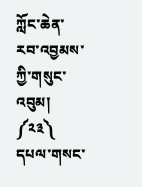ཀློང་ཆེན་རབ་འབྱམས་ཀྱི་གསུང་འབུམ། ༼༢༣༽ དཔལ་གསང་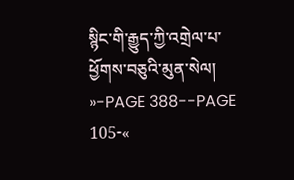སྙིང་གི་རྒྱུད་ཀྱི་འགྲེལ་པ་ཕྱོགས་བཅུའི་མུན་སེལ།
»-PAGE 388--PAGE 105-«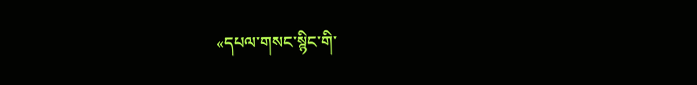«དཔལ་གསང་སྙིང་གི་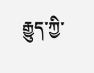རྒྱུད་ཀྱི་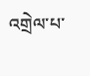འགྲེལ་པ་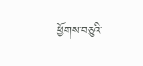ཕྱོགས་བཅུའི་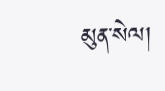མུན་སེལ།